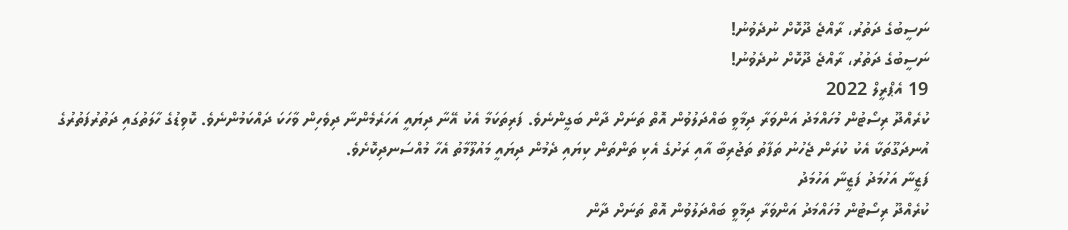ނަސީބުގެ ދަތުރު، ރާއްޖެ ދޫކޮށް ނުދެވުނު!
ނަސީބުގެ ދަތުރު، ރާއްޖެ ދޫކޮށް ނުދެވުނު!
19 އެޕްރީލް 2022
ކުރެއްދޫ ރިސޯޓުން މުހައްމަދު އަންވަރާ ދިމާވީ ބައްދަލުވުން އޮތް ތަނަށް ދާން ބަގީންނެވެ. ފަރިތަކަމާ އެކު އޭނާ ދިޔައީ އަހަރެމެންނާ ދިވެހިން ވާހަކަ ދައްކަމުންނެވެ. ކޮވިޑުގެ ހާލަތުގައި ދަތުރުފަތުރުގެ އުނދަގޫތަކާ އެކު ކުރަން ޖެހުނު ތަފާތު ތަޖުރިބާ އާއި ރަށުގެ އެކި ތަންތަން ކިޔައި ދެމުން ދިޔައީ މައުލޫމާތު އެހާ މުއްސަނދިކޮށެވެ.
ފަޒީނާ އަހުމަދު ފަޒީނާ އަހުމަދު
ކުރެއްދޫ ރިސޯޓުން މުހައްމަދު އަންވަރާ ދިމާވީ ބައްދަލުވުން އޮތް ތަނަށް ދާން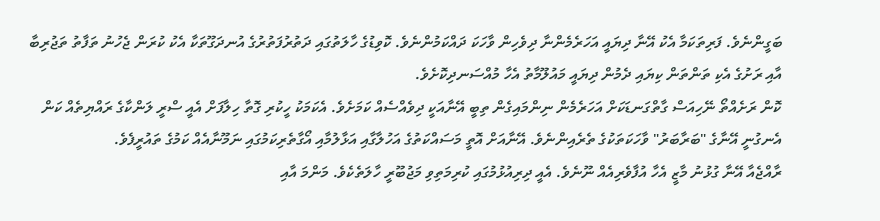ބަގީންނެވެ. ފަރިތަކަމާ އެކު އޭނާ ދިޔައީ އަހަރެމެންނާ ދިވެހިން ވާހަކަ ދައްކަމުންނެވެ. ކޮވިޑުގެ ހާލަތުގައި ދަތުރުފަތުރުގެ އުނދަގޫތަކާ އެކު ކުރަން ޖެހުނު ތަފާތު ތަޖުރިބާ އާއި ރަށުގެ އެކި ތަންތަން ކިޔައި ދެމުން ދިޔައީ މައުލޫމާތު އެހާ މުއްސަނދިކޮށެވެ.
ކޮން ރަށެއްތޯ ނޭހިއަސް ގާތްގަނޑަކަށް އަހަރެމެން ނިންމައިގެން ތިބީ އޭނާއަކީ ދިވެއްސެއް ކަމަށެވެ. އެކަމަކު ހީކުރި ގޮތާ ހިލާފަށް އެއީ ސްރީ ލަންކާގެ ރައްޔިތެއް ކަން އެނގުނީ އޭނާގެ "ބަރާބަރު" ވާހަކަތަކުގެ ތެރެއިންނެވެ. އޭނާއަށް އޮތީ މަސައްކަތުގެ އަހުލާގާއި އަޅާލުމާއި އޯގާތެރިކަމުގައި ނަމޫނާއެއް ކަމުގެ ތައުރީފެވެ.
ރާއްޖެއާ އޭނާ ގުޅުނު މާޒީ އެހާ އުފާވެރިއެއް ނޫނެވެ. އެއީ ދިރިއުޅުމުގައި ކުރިމަތިވި މަޖުބޫރީ ހާލަތެކެވެ. މަންމަ އާއި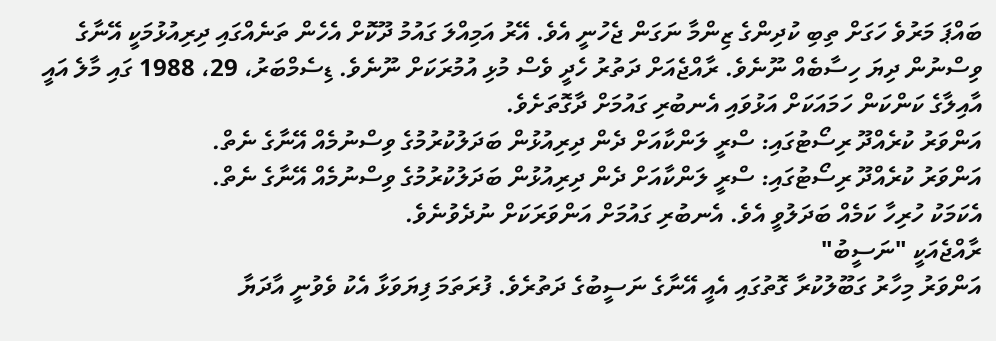ބައްޕަ މަރުވެ ހަގަށް ތިބި ކުދިންގެ ޒިންމާ ނަގަން ޖެހުނީ އެވެ. އޭރު އަމިއްލަ ގައުމު ދޫކޮށް އެހެން ތަނެއްގައި ދިރިއުޅުމަކީ އޭނާގެ ވިސްނުން ދިޔަ ހިސާބެއް ނޫނެވެ. ރާއްޖެއަށް ދަތުރު ހެދީ ވެސް މުޅި އުމުރަކަށް ނޫނެވެ. ޑިސެމްބަރު، 29، 1988 ގައި މާލެ އައީ އާއިލާގެ ކަންކަން ހަމައަކަށް އަޅުވައި އެނބުރި ގައުމަށް ދާގޮތަށެވެ.
އަންވަރު ކުރެއްދޫ ރިސޯޓުގައި: ސްރީ ލަންކާއަށް ދެން ދިރިއުޅުން ބަދަލުކުރުމުގެ ވިސްނުމެއް އޭނާގެ ނެތް.
އަންވަރު ކުރެއްދޫ ރިސޯޓުގައި: ސްރީ ލަންކާއަށް ދެން ދިރިއުޅުން ބަދަލުކުރުމުގެ ވިސްނުމެއް އޭނާގެ ނެތް.
އެކަމަކު ހުރިހާ ކަމެއް ބަދަލުވީ އެވެ. އެނބުރި ގައުމަށް އަންވަރަކަށް ނުދެވުނެވެ.
ރާއްޖެއަކީ "ނަސީބު"
އަންވަރު މިހާރު ގަބޫލުކުރާ ގޮތުގައި އެއީ އޭނާގެ ނަސީބުގެ ދަތުރެވެ. ފުރަތަމަ ފިޔަވަޅާ އެކު ވެވުނީ އާދަޔާ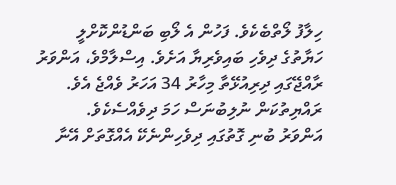ހިލާފު ލޯތްބެކެވެ. ފަހުން އެ ލޯބި ބަންޑުންކޮށްލީ ހަޔާތުގެ ދިވެހި ބައިވެރިޔާ އަށެވެ. އިސްލާމްވެ، އަންވަރު ރާއްޖޭގައި ދިރިއުޅޭތާ މިހާރު 34 އަހަރު ވެއްޖެ އެވެ. ރައްޔިތުކަން ނުލިބުނަސް ހަމަ ދިވެއްސެކެވެ.
އަންވަރު ބުނި ގޮތުގައި ދިވެހިންނެކޭ އެއްގޮތަށް އޭނާ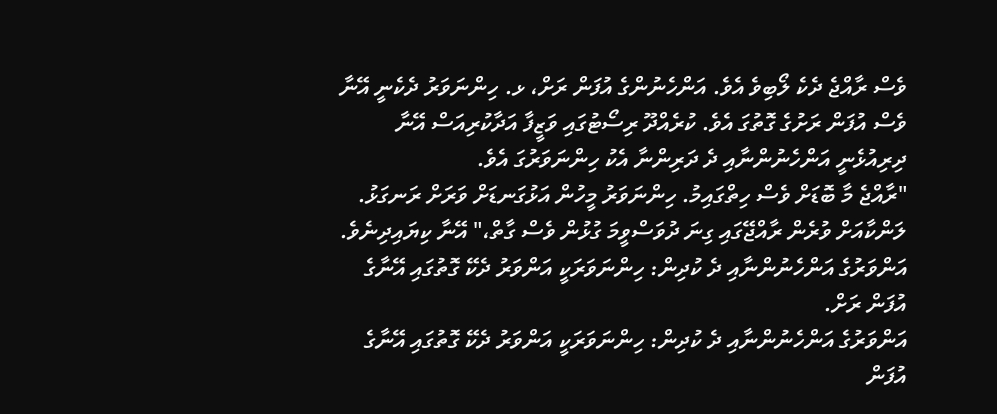ވެސް ރާއްޖެ ދެކެ ލޯބިވެ އެވެ. އަންހެނުންގެ އުފަން ރަށް، ޅ. ހިންނަވަރު ދެކެނީ އޭނާ ވެސް އުފަން ރަށުގެ ގޮތުގަ އެވެ. ކުރެއްދޫ ރިސޯޓުގައި ވަޒީފާ އަދާކުރިއަސް އޭނާ ދިރިއުޅެނީ އަންހެނުންނާއި ދެ ދަރިންނާ އެކު ހިންނަވަރުގަ އެވެ.
"ރާއްޖެ މާ ބޮޑަށް ވެސް ހިތްގައިމު. ހިންނަވަރު މީހުން އަޅުގަނޑަށް ވަރަށް ރަނގަޅު. ލަންކާއަށް ވުރެން ރާއްޖޭގައި ގިނަ ދުވަސްވީމަ ގުޅުން ވެސް ގާތް،" އޭނާ ކިޔައިދިނެވެ.
އަންވަރުގެ އަންހެނުންނާއި ދެ ކުދިން: ހިންނަވަރަކީ އަންވަރު ދެކޭ ގޮތުގައި އޭނާގެ އުފަން ރަށް.
އަންވަރުގެ އަންހެނުންނާއި ދެ ކުދިން: ހިންނަވަރަކީ އަންވަރު ދެކޭ ގޮތުގައި އޭނާގެ އުފަން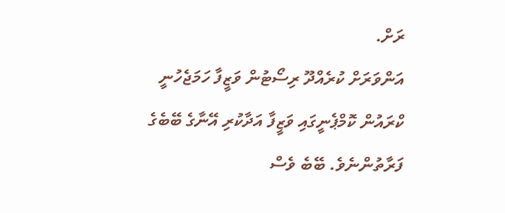ރަށް.
އަންވަރަށް ކުރެއްދޫ ރިސޯޓުން ވަޒީފާ ހަމަޖެހުނީ ކްރައުން ކޮމްޕެނީގައި ވަޒީފާ އަދާކުރި އޭނާގެ ބޭބެގެ ފަރާތުންނެވެ. ބޭބެ ވެސް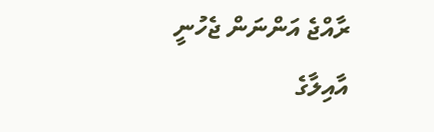ރާއްޖެ އަންނަން ޖެހުނީ އާއިލާގެ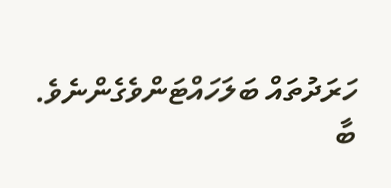ހަރަދުތައް ބަލަހައްޓަންވެގެންނެވެ.
ބާ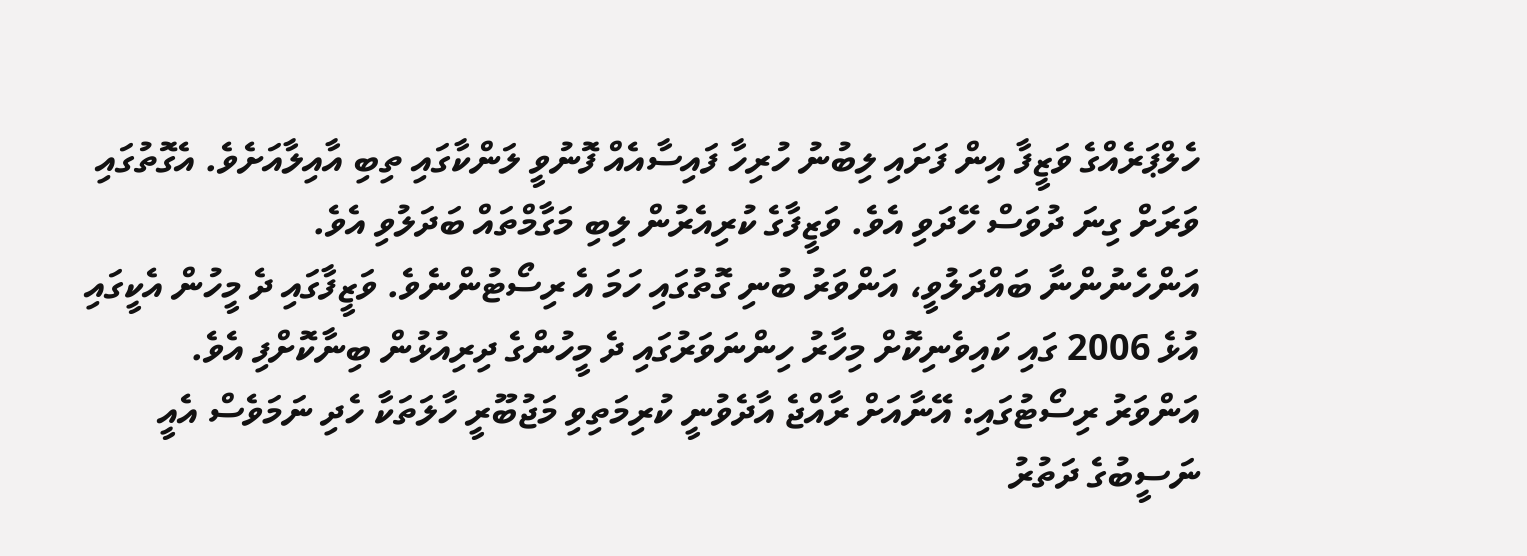ހެލްޕަރެއްގެ ވަޒީފާ އިން ފަށައި ލިބުނު ހުރިހާ ފައިސާއެއް ފޮނުވީ ލަންކާގައި ތިބި އާއިލާއަށެވެ. އެގޮތުގައި ވަރަށް ގިނަ ދުވަސް ހޭދަވި އެވެ. ވަޒީފާގެ ކުރިއެރުން ލިބި މަގާމްތައް ބަދަލުވި އެވެ.
އަންހެނުންނާ ބައްދަލުވީ، އަންވަރު ބުނި ގޮތުގައި ހަމަ އެ ރިސޯޓުންނެވެ. ވަޒީފާގައި ދެ މީހުން އެކީގައި އުޅެ 2006 ގައި ކައިވެނިކޮށް މިހާރު ހިންނަވަރުގައި ދެ މީހުންގެ ދިރިއުޅުން ބިނާކޮށްފި އެވެ.
އަންވަރު ރިސޯޓުގައި: އޭނާއަށް ރާއްޖެ އާދެވުނީ ކުރިމަތިވި މަޖުބޫރީ ހާލަތަކާ ހެދި ނަމަވެސް އެއީ ނަސީބުގެ ދަތުރު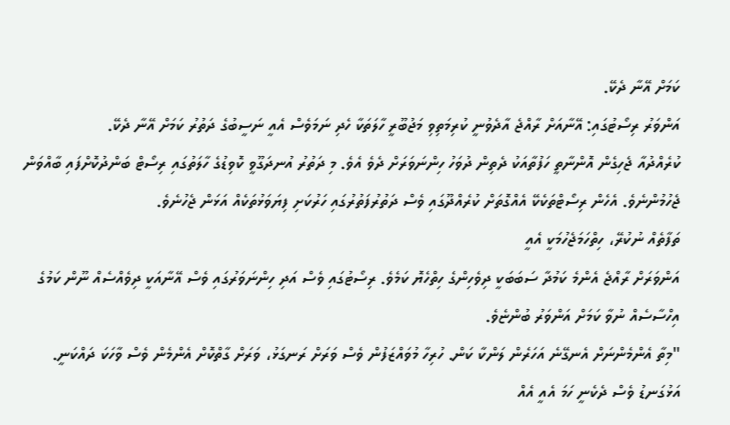ކަމަށް އޭނާ ދެކޭ.
އަންވަރު ރިސޯޓުގައި: އޭނާއަށް ރާއްޖެ އާދެވުނީ ކުރިމަތިވި މަޖުބޫރީ ހާލަތަކާ ހެދި ނަމަވެސް އެއީ ނަސީބުގެ ދަތުރު ކަމަށް އޭނާ ދެކޭ.
ކުރެއްދުއާ ޖެހިގެން އޮންނާތީ ހަފުތާއަކު ދެތިން ދުވަހު ހިންނަވަރަށް ދެވެ އެވެ. މި ދަތުރު އުނދަގޫވީ ކޮވިޑުގެ ހާލަތުގައި ރިސޯޓް ބަންދުކޮށްފައި ބާއްވަން ޖެހުމުންނެވެ. އެހެން ރިސޯޓްތަކެކޭ އެއްގޮތަށް ކުރެއްދޫގައި ވެސް ދަތުރުފަތުރުގައި ހަރުކަށި ފިޔަވަޅުތަކެއް އަޅަން ޖެހުނެވެ.
ތަފާތެއް ނުކުރޭ، ހިތްހަމަޖެހުމަކީ އެއީ
އަންވަރަށް ރާއްޖެ އެންމެ ކަމުދާ ސަބަބަކީ ދިވެހިންގެ ހިތްހެޔޮ ކަމެވެ. ރިސޯޓުގައި ވެސް އަދި ހިންނަވަރުގައި ވެސް އޭނާއަކީ ދިވެއްސެއް ނޫން ކަމުގެ އިހްސާސެއް ނުވާ ކަމަށް އަންވަރު ބުންޏެވެ.
"މިތާ އެންމެންނަށް އެނގޭނެ އަހަރެން ލަންކާ ކަން. ހުރިހާ މުވައްޒަފުން ވެސް ވަރަށް ރަނގަޅު، ވަރަށް ގާތްކޮށް އެންމެން ވެސް ވާހަކަ ދައްކަނީ. އަޅުގަނޑު ވެސް ދެކެނީ ހަމަ އެއީ އެއް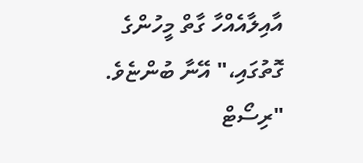އާއިލާއެއްހާ ގާތް މީހުންގެ ގޮތުގައި،" އޭނާ ބުންޏެވެ.
"ރިސޯޓް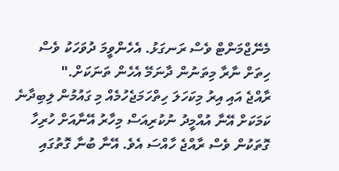މެނޭޖްމަންޓް ވެސް ރަނގަޅު. އެހެންވީމަ ދުވަހަކު ވެސް ހިތަށް ނާރާ މިތަނުން ދާނަމޭ އެހެން ތަނަކަށް."
ރާއްޖެ އައި އިރު މިކަހަލަ ހިތްހަމަޖެހުމެއް މި ގައުމުން ލިބިދާނެ ކަމަކަށް އޭނާ އުއްމީދު ނުކުރިއަސް މިހާރު އޭނާއަށް ހުރިހާ ގޮތަކުން ވެސް ރާއްޖެ ހާއްސަ އެވެ. އޭނާ ބުނާ ގޮތުގައި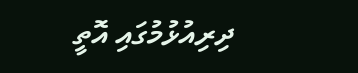ދިރިއުޅުމުގައި އޮތީ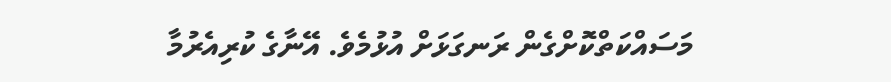މަސައްކަތްކޮށްގެން ރަނގަޅަށް އުޅުމެވެ. އޭނާގެ ކުރިއެރުމާ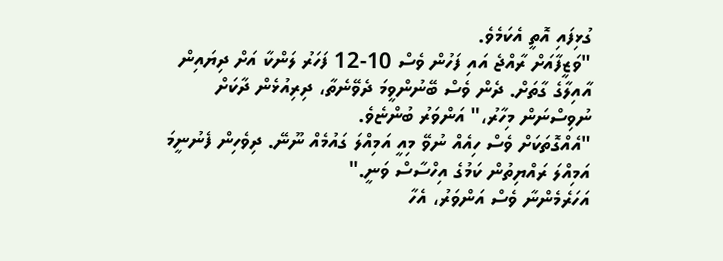ގުޅިފައި އޮތީ އެކަމެވެ.
"ވަޒީފާއަށް ރާއްޖެ އައި ފަހުން ވެސް 10-12 ފަހަރު ލަންކާ އަށް ދިޔައިން އާއިލާގެ ގާތަށް. ދެން ވެސް ބޭނުންވީމަ ދެވޭނެތާ، ދިރިއުޅެން ދާކަށް ނުވިސްނަން މިހާރު،" އަންވަރު ބުންޏެވެ.
"އެއްގޮތަކަށް ވެސް ހިއެއް ނުވޭ މިއީ އަމިއްލަ ގައުމެއް ނޫނޭ. ދިވެހިން ފެނުނީމަ އަމިއްލަ ރައްޔިތުން ކަމުގެ އިހްސާސް ވަނީ."
އަހަރެމެންނާ ވެސް އަންވަރު، އެހާ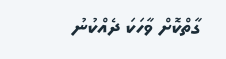ގާތްކޮށް ވާހަކަ ދެއްކުނު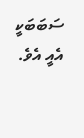ސަބަބަކީ އެއީ އެވެ.